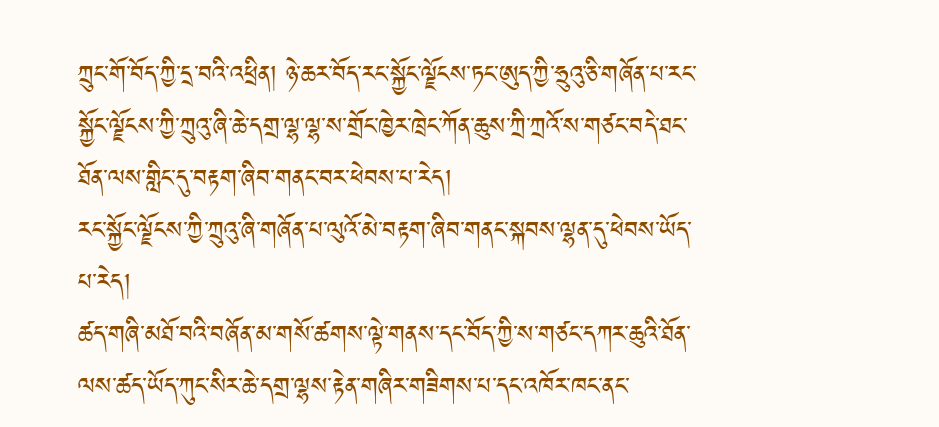ཀྲུང་གོ་བོད་ཀྱི་དྲ་བའི་འཕྲིན། ཉེ་ཆར་བོད་རང་སྐྱོང་ལྗོངས་ཏང་ཨུད་ཀྱི་ཧྲུའུ་ཅི་གཞོན་པ་རང་སྐྱོང་ལྗོངས་ཀྱི་ཀྲུའུ་ཞི་ཆེ་དགྲ་ལྷ་ལྷ་ས་གྲོང་ཁྱེར་ཁྲེང་ཀོན་ཆུས་ཀྲི་ཀྲའོ་ས་གཙང་བདེ་ཐང་ཐོན་ལས་གླིང་དུ་བརྟག་ཞིབ་གནང་བར་ཕེབས་པ་རེད།
རང་སྐྱོང་ལྗོངས་ཀྱི་ཀྲུའུ་ཞི་གཞོན་པ་ལུའོ་མེ་བརྟག་ཞིབ་གནང་སྐབས་ལྷན་དུ་ཕེབས་ཡོད་པ་རེད།
ཚད་གཞི་མཐོ་བའི་བཞོན་མ་གསོ་ཚགས་ལྟེ་གནས་དང་བོད་ཀྱི་ས་གཙང་དཀར་ཆུའི་ཐོན་ལས་ཚད་ཡོད་ཀུང་སིར་ཆེ་དགྲ་ལྷས་རྟེན་གཞིར་གཟིགས་པ་དང་འཁོར་ཁང་ནང་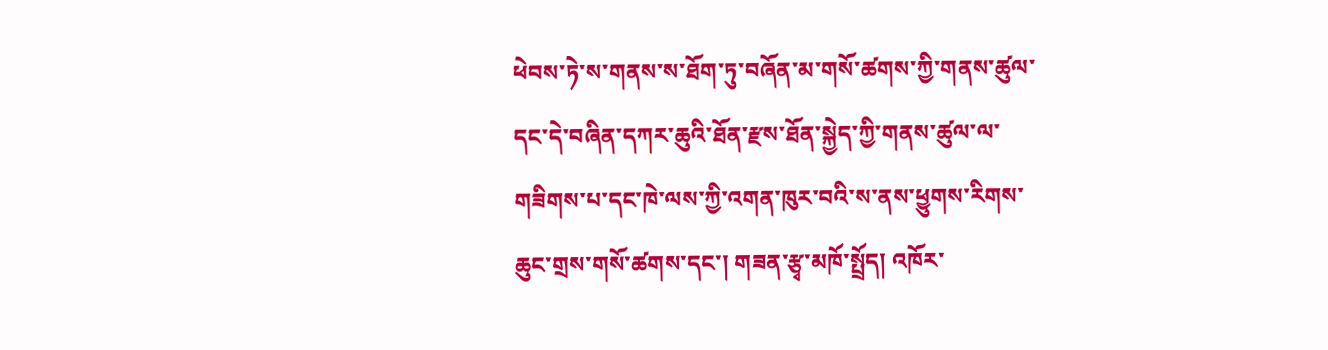ཕེབས་ཏེ་ས་གནས་ས་ཐོག་ཏུ་བཞོན་མ་གསོ་ཚགས་ཀྱི་གནས་ཚུལ་དང་དེ་བཞིན་དཀར་ཆུའི་ཐོན་རྫས་ཐོན་སྐྱེད་ཀྱི་གནས་ཚུལ་ལ་གཟིགས་པ་དང་ཁེ་ལས་ཀྱི་འགན་ཁུར་བའི་ས་ནས་ཕྱུགས་རིགས་ཆུང་གྲས་གསོ་ཚགས་དང་། གཟན་རྩྭ་མཁོ་སྤྲོད། འཁོར་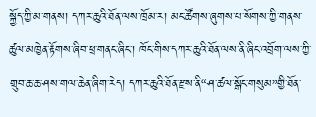སྐྱོད་ཀྱི་མ་གནས། དཀར་ཆུའི་ཐོན་ལས་ཁྲོམ་ར། མང་ཚོགས་ཞུགས་པ་སོགས་ཀྱི་གནས་ཚུལ་མཁྱེན་རྟོགས་ཞིབ་ཕྲ་གནང་ཞིང་། ཁོང་གིས་དཀར་ཆུའི་ཐོན་ལས་ནི་ཞིང་འབྲོག་ལས་ཀྱི་གྲུབ་ཆ་ཆ་ཤས་གལ་ཆེན་ཞིག་རེད། དཀར་ཆུའི་ཐོན་རྫས་ནི“ཤ་ཚལ་སྒོང་གསུམ”གྱི་ཐོན་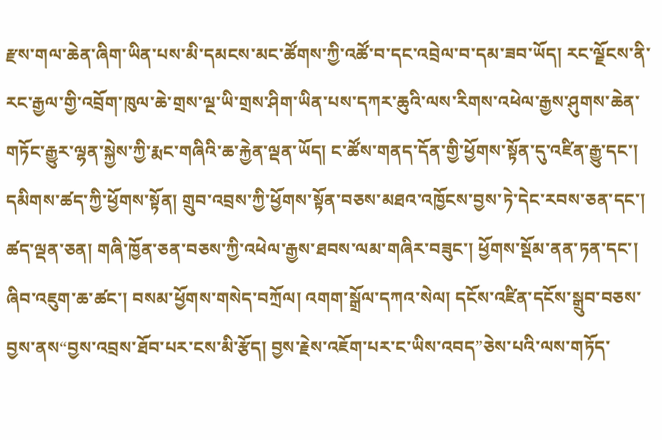རྫས་གལ་ཆེན་ཞིག་ཡིན་པས་མི་དམངས་མང་ཚོགས་ཀྱི་འཚོ་བ་དང་འབྲེལ་བ་དམ་ཟབ་ཡོད། རང་ལྗོངས་ནི་རང་རྒྱལ་གྱི་འབྲོག་ཁུལ་ཆེ་གྲས་ལྔ་ཡི་གྲས་ཤིག་ཡིན་པས་དཀར་ཆུའི་ལས་རིགས་འཕེལ་རྒྱས་ཤུགས་ཆེན་གཏོང་རྒྱུར་ལྷན་སྐྱེས་ཀྱི་རྨང་གཞིའི་ཆ་རྐྱེན་ལྡན་ཡོད། ང་ཚོས་གནད་དོན་གྱི་ཕྱོགས་སྟོན་དུ་འཛིན་རྒྱུ་དང་། དམིགས་ཚད་ཀྱི་ཕྱོགས་སྟོན། གྲུབ་འབྲས་ཀྱི་ཕྱོགས་སྟོན་བཅས་མཐའ་འཁྱོངས་བྱས་ཏེ་དེང་རབས་ཅན་དང་། ཚད་ལྡན་ཅན། གཞི་ཁྱོན་ཅན་བཅས་ཀྱི་འཕེལ་རྒྱས་ཐབས་ལམ་གཞིར་བཟུང་། ཕྱོགས་སྡོམ་ནན་ཏན་དང་། ཞིབ་འཇུག་ཆ་ཚང་། བསམ་ཕྱོགས་གསེད་བཀྲོལ། འགག་སྒྲོལ་དཀའ་སེལ། དངོས་འཛིན་དངོས་སྒྲུབ་བཅས་བྱས་ནས“བྱས་འབྲས་ཐོབ་པར་ངས་མི་རྩོད། བྱས་རྗེས་འཇོག་པར་ང་ཡིས་འབད”ཅེས་པའི་ལས་གཏོད་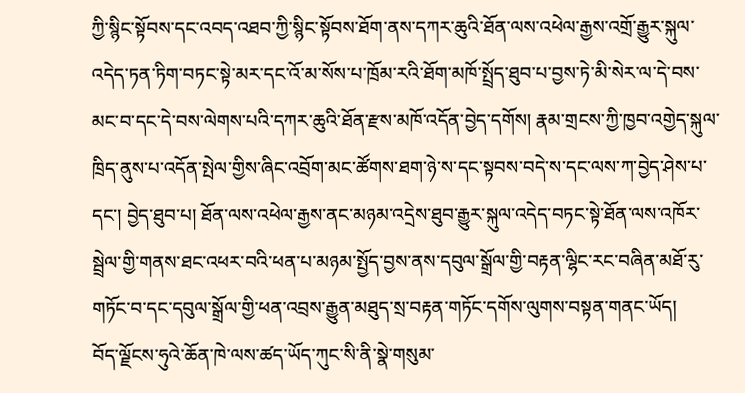ཀྱི་སྙིང་སྟོབས་དང་འབད་འཐབ་ཀྱི་སྙིང་སྟོབས་ཐོག་ནས་དཀར་ཆུའི་ཐོན་ལས་འཕེལ་རྒྱས་འགྲོ་རྒྱུར་སྐུལ་འདེད་ཏན་ཏིག་བཏང་སྟེ་མར་དང་འོ་མ་སོས་པ་ཁྲོམ་རའི་ཐོག་མཁོ་སྤྲོད་ཐུབ་པ་བྱས་ཏེ་མི་སེར་ལ་དེ་བས་མང་བ་དང་དེ་བས་ལེགས་པའི་དཀར་ཆུའི་ཐོན་རྫས་མཁོ་འདོན་བྱེད་དགོས། རྣམ་གྲངས་ཀྱི་ཁྱབ་འགྱེད་སྐུལ་ཁྲིད་ནུས་པ་འདོན་སྤེལ་གྱིས་ཞིང་འབྲོག་མང་ཚོགས་ཐག་ཉེ་ས་དང་སྟབས་བདེ་ས་དང་ལས་ཀ་བྱེད་ཤེས་པ་དང་། བྱེད་ཐུབ་པ། ཐོན་ལས་འཕེལ་རྒྱས་ནང་མཉམ་འདྲེས་ཐུབ་རྒྱུར་སྐུལ་འདེད་བཏང་སྟེ་ཐོན་ལས་འཁོར་སྦྲེལ་གྱི་གནས་ཐང་འཕར་བའི་ཕན་པ་མཉམ་སྤྱོད་བྱས་ནས་དབུལ་སྒྲོལ་གྱི་བརྟན་ལྷིང་རང་བཞིན་མཐོ་རུ་གཏོང་བ་དང་དབུལ་སྒྲོལ་གྱི་ཕན་འབྲས་རྒྱུན་མཐུད་སྲ་བརྟན་གཏོང་དགོས་ལུགས་བསྟན་གནང་ཡོད།
བོད་ལྗོངས་ཧུའེ་ཆོན་ཁེ་ལས་ཚད་ཡོད་ཀུང་སི་ནི་སྣེ་གསུམ་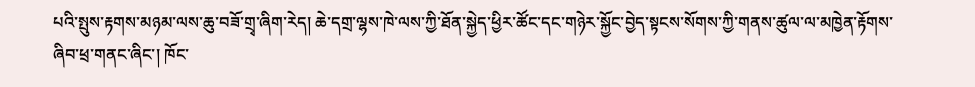པའི་སྤུས་རྟགས་མཉམ་ལས་ཆུ་བཟོ་གྲྭ་ཞིག་རེད། ཆེ་དགྲ་ལྷས་ཁེ་ལས་ཀྱི་ཐོན་སྐྱེད་ཕྱིར་ཚོང་དང་གཉེར་སྐྱོང་བྱེད་སྟངས་སོགས་ཀྱི་གནས་ཚུལ་ལ་མཁྱེན་རྟོགས་ཞིབ་ཕྲ་གནང་ཞིང་། ཁོང་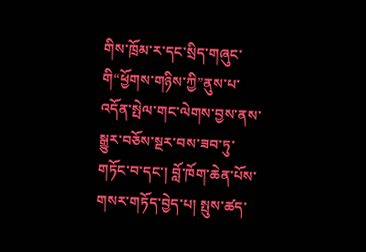གིས་ཁྲོམ་ར་དང་སྲིད་གཞུང་གི“ཕྱོགས་གཉིས་ཀྱི”ནུས་པ་འདོན་སྤེལ་གང་ལེགས་བྱས་ནས་སྒྱུར་བཅོས་སྔར་བས་ཟབ་ཏུ་གཏོང་བ་དང་། བློ་ཁོག་ཆེན་པོས་གསར་གཏོད་བྱེད་པ། སྤུས་ཚད་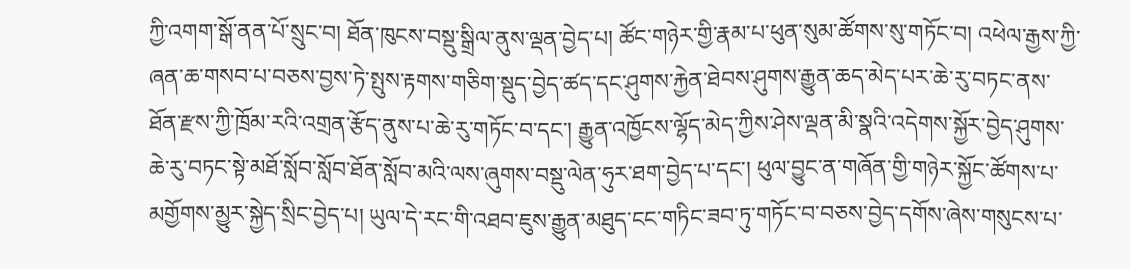ཀྱི་འགག་སྒོ་ནན་པོ་སྲུང་བ། ཐོན་ཁུངས་བསྡུ་སྒྲིལ་ནུས་ལྡན་བྱེད་པ། ཚོང་གཉེར་གྱི་རྣམ་པ་ཕུན་སུམ་ཚོགས་སུ་གཏོང་བ། འཕེལ་རྒྱས་ཀྱི་ཞན་ཆ་གསབ་པ་བཅས་བྱས་ཏེ་སྤུས་རྟགས་གཅིག་སྡུད་བྱེད་ཚད་དང་ཤུགས་རྐྱེན་ཐེབས་ཤུགས་རྒྱུན་ཆད་མེད་པར་ཆེ་རུ་བཏང་ནས་ཐོན་རྫས་ཀྱི་ཁྲོམ་རའི་འགྲན་རྩོད་ནུས་པ་ཆེ་རུ་གཏོང་བ་དང་། རྒྱུན་འཁྱོངས་ལྷོད་མེད་ཀྱིས་ཤེས་ལྡན་མི་སྣའི་འདེགས་སྐྱོར་བྱེད་ཤུགས་ཆེ་རུ་བཏང་སྟེ་མཐོ་སློབ་སློབ་ཐོན་སློབ་མའི་ལས་ཞུགས་བསྡུ་ལེན་ཧུར་ཐག་བྱེད་པ་དང་། ཕུལ་བྱུང་ན་གཞོན་གྱི་གཉེར་སྐྱོང་ཚོགས་པ་མགྱོགས་མྱུར་སྐྱེད་སྲིང་བྱེད་པ། ཡུལ་དེ་རང་གི་འཐབ་ཇུས་རྒྱུན་མཐུད་ངང་གཏིང་ཟབ་ཏུ་གཏོང་བ་བཅས་བྱེད་དགོས་ཞེས་གསུངས་པ་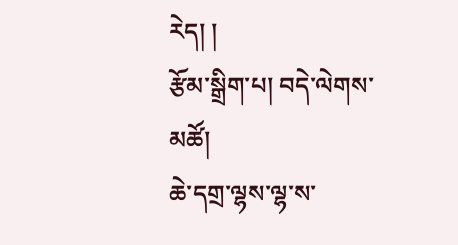རེད། །
རྩོམ་སྒྲིག་པ། བདེ་ལེགས་མཚོ།
ཆེ་དགྲ་ལྷས་ལྷ་ས་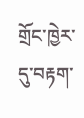གྲོང་ཁྱེར་དུ་བརྟག་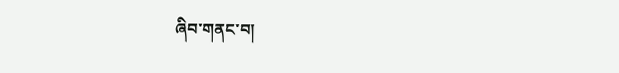ཞིབ་གནང་བ།